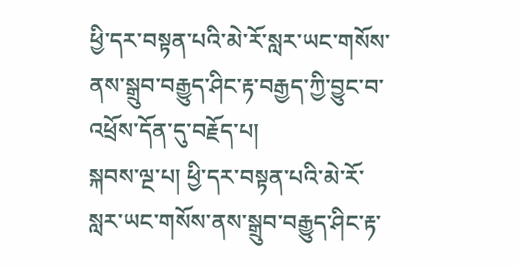ཕྱི་དར་བསྟན་པའི་མེ་རོ་སླར་ཡང་གསོས་ནས་སྒྲུབ་བརྒྱུད་ཤིང་རྟ་བརྒྱད་ཀྱི་བྱུང་བ་འཕྲོས་དོན་དུ་བརྗོད་པ།
སྐབས་ལྔ་པ། ཕྱི་དར་བསྟན་པའི་མེ་རོ་སླར་ཡང་གསོས་ནས་སྒྲུབ་བརྒྱུད་ཤིང་རྟ་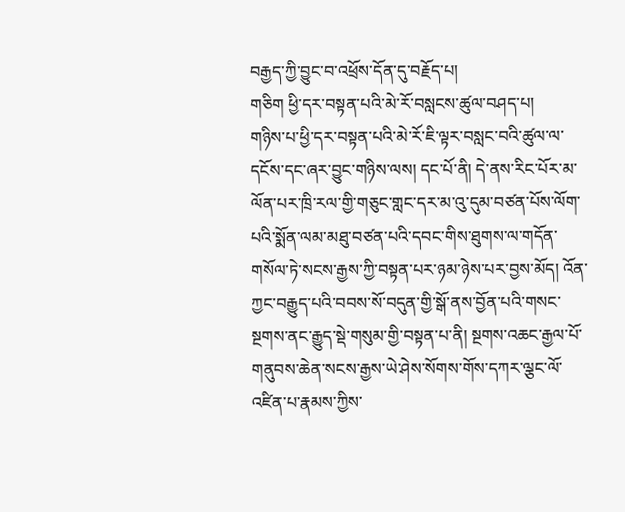བརྒྱད་ཀྱི་བྱུང་བ་འཕྲོས་དོན་དུ་བརྗོད་པ།
གཅིག ཕྱི་དར་བསྟན་པའི་མེ་རོ་བསླངས་ཚུལ་བཤད་པ།
གཉིས་པ་ཕྱི་དར་བསྟན་པའི་མེ་རོ་ཇི་ལྟར་བསླང་བའི་ཚུལ་ལ་དངོས་དང་ཞར་བྱུང་གཉིས་ལས། དང་པོ་ནི། དེ་ནས་རིང་པོར་མ་ལོན་པར་ཁྲི་རལ་གྱི་གཅུང་གླང་དར་མ་འུ་དུམ་བཙན་པོས་ལོག་པའི་སྨོན་ལམ་མཐུ་བཙན་པའི་དབང་གིས་ཐུགས་ལ་གདོན་གསོལ་ཏེ་སངས་རྒྱས་ཀྱི་བསྟན་པར་ཉམ་ཉེས་པར་བྱས་མོད། འོན་ཀྱང་བརྒྱུད་པའི་བབས་སོ་བདུན་གྱི་སྒོ་ནས་བྱོན་པའི་གསང་སྔགས་ནང་རྒྱུད་སྡེ་གསུམ་གྱི་བསྟན་པ་ནི། སྔགས་འཆང་རྒྱལ་པོ་གནུབས་ཆེན་སངས་རྒྱས་ཡེ་ཤེས་སོགས་གོས་དཀར་ལྕང་ལོ་འཛིན་པ་རྣམས་ཀྱིས་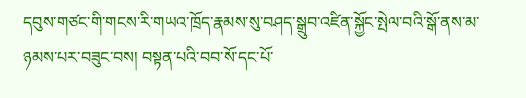དབུས་གཙང་གི་གངས་རི་གཡའ་ཁྲོད་རྣམས་སུ་བཤད་སྒྲུབ་འཛིན་སྐྱོང་སྤེལ་བའི་སྒོ་ནས་མ་ཉམས་པར་བཟུང་བས། བསྟན་པའི་བབ་སོ་དང་པོ་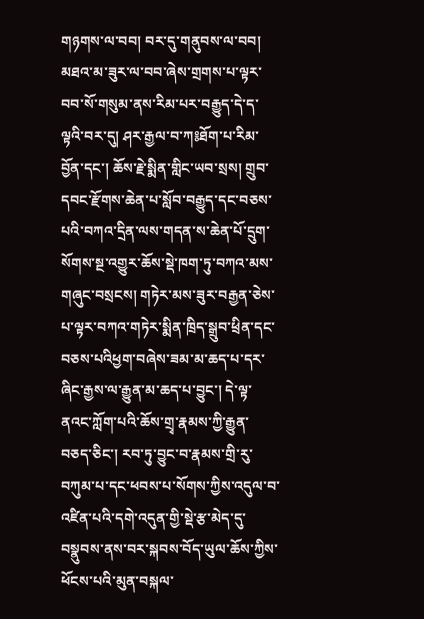གཉགས་ལ་བབ། བར་དུ་གནུབས་ལ་བབ། མཐའ་མ་ཟུར་ལ་བབ་ཞེས་གྲགས་པ་ལྟར་བབ་སོ་གསུམ་ནས་རིམ་པར་བརྒྱུད་དེ་ད་ལྟའི་བར་དུ། ཤར་རྒྱལ་བ་ཀ༔ཐོག་པ་རིམ་བྱོན་དང་། ཆོས་རྗེ་སྨིན་གླིང་ཡབ་སྲས། གྲུབ་དབང་རྫོགས་ཆེན་པ་སློབ་བརྒྱུད་དང་བཅས་པའི་བཀའ་དྲིན་ལས་གདན་ས་ཆེན་པོ་དྲུག་སོགས་སྔ་འགྱུར་ཆོས་སྡེ་ཁག་ཏུ་བཀའ་མས་གཞུང་བསྲངས། གཏེར་མས་ཟུར་བརྒྱན་ཅེས་པ་ལྟར་བཀའ་གཏེར་སྨིན་ཁྲིད་སྒྲུབ་ཕྲིན་དང་བཅས་པའིཕྱག་བཞེས་ཟམ་མ་ཆད་པ་དར་ཞིང་རྒྱས་ལ་རྒྱུན་མ་ཆད་པ་བྱུང་། དེ་ལྟ་ནའང་ཀློག་པའི་ཆོས་གྲྭ་རྣམས་ཀྱི་རྒྱུན་བཅད་ཅིང་། རབ་ཏུ་བྱུང་བ་རྣམས་གྲི་རུ་བཀུམ་པ་དང་ཕབས་པ་སོགས་ཀྱིས་འདུལ་བ་འཛིན་པའི་དགེ་འདུན་གྱི་སྡེ་རྩ་མེད་དུ་བསྣུབས་ནས་བར་སྐབས་བོད་ཡུལ་ཆོས་ཀྱིས་ཕོངས་པའི་མུན་བསྐལ་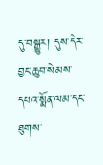དུ་བསྒྱུར། དུས་དེར་བྱང་ཆུབ་སེམས་དཔའ་སྨོན་ལམ་དང་ཐུགས་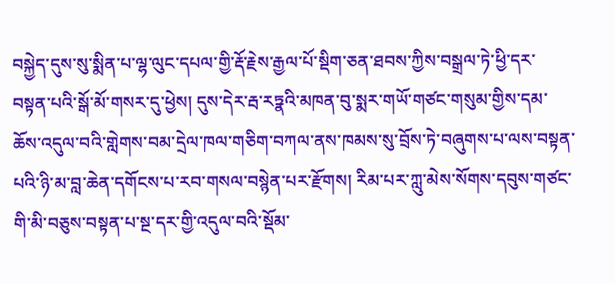བསྐྱེད་དུས་སུ་སྨིན་པ་ལྷ་ལུང་དཔལ་གྱི་རྡོ་རྗེས་རྒྱལ་པོ་སྡིག་ཅན་ཐབས་ཀྱིས་བསྒྲལ་ཏེ་ཕྱི་དར་བསྟན་པའི་སྒོ་མོ་གསར་དུ་ཕྱེས། དུས་དེར་རྦ་རཏྣའི་མཁན་བུ་སྨར་གཡོ་གཙང་གསུམ་གྱིས་དམ་ཆོས་འདུལ་བའི་གླེགས་བམ་དྲེལ་ཁལ་གཅིག་བཀལ་ནས་ཁམས་སུ་བྲོས་ཏེ་བཞུགས་པ་ལས་བསྟན་པའི་ཉི་མ་བླ་ཆེན་དགོངས་པ་རབ་གསལ་བསྙེན་པར་རྫོགས། རིམ་པར་ཀླུ་མེས་སོགས་དབུས་གཙང་གི་མི་བཅུས་བསྟན་པ་སྔ་དར་གྱི་འདུལ་བའི་སྡོམ་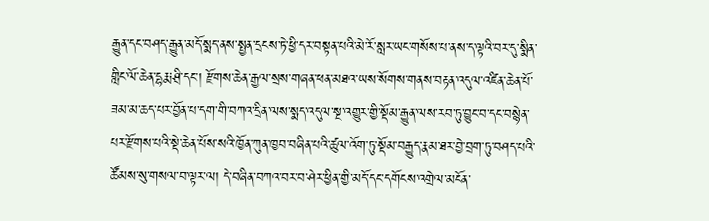རྒྱུན་དང་བཤད་རྒྱུན་མདོ་སྨད་ནས་སྤྱན་དྲངས་ཏེ་ཕྱི་དར་བསྟན་པའི་མེ་རོ་སླར་ཡང་གསོས་པ་ནས་ད་ལྟའི་བར་དུ་སྨིན་གླིང་ལོ་ཆེན་དྷརྨ་ཤྲི་དང་། རྫོགས་ཆེན་རྒྱལ་སྲས་གཞན་ཕན་མཐའ་ཡས་སོགས་གནས་བརྟན་འདུལ་འཛིན་ཆེན་པོ་ཟམ་མ་ཆད་པར་བྱོན་པ་དག་གི་བཀའ་དྲིན་ལས་སྨད་འདུལ་སྔ་འགྱུར་གྱི་སྡོམ་རྒྱུན་ལས་རབ་ཏུ་བྱུང་བ་དང་བསྙེན་པར་རྫོགས་པའི་སྡེ་ཆེན་པོས་སའི་ཁྱོན་ཀུན་ཁྱབ་བཞིན་པའི་ཚུལ་འོག་ཏུ་སྡོམ་བརྒྱུད་རྣམ་ཐར་བྱེ་བྲག་ཏུ་བཤད་པའི་ཚོམས་སུ་གསལ་བ་ལྟར་ལ། དེ་བཞིན་བཀའ་བར་བ་ཤེར་ཕྱིན་གྱི་མདོ་དང་དགོངས་འགྲེལ་མངོན་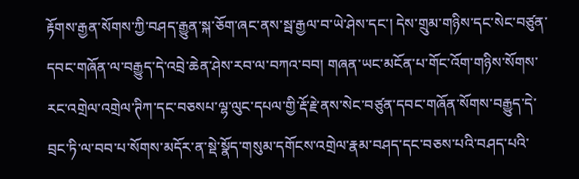རྟོགས་རྒྱན་སོགས་ཀྱི་བཤད་རྒྱུན་སྐ་ཅོག་ཞང་ནས་སྦ་རྒྱལ་བ་ཡེ་ཤེས་དང་། དེས་གྲུམ་གཉིས་དང་སེང་བཙུན་དབང་གཞོན་ལ་བརྒྱུད་དེ་འབྲེ་ཆེན་ཤེས་རབ་ལ་བཀའ་བབ། གཞན་ཡང་མངོན་པ་གོང་འོག་གཉིས་སོགས་རང་འགྲེལ་འགྲེལ་ཊིཀ་དང་བཅསཔ་ལྷ་ལུང་དཔལ་གྱི་རྡོ་རྗེ་ནས་སེང་བཙུན་དབང་གཞོན་སོགས་བརྒྱུད་དེ་བྲང་ཏི་ལ་བབ་པ་སོགས་མདོར་ན་སྡེ་སྣོད་གསུམ་དགོངས་འགྲེལ་རྣམ་བཤད་དང་བཅས་པའི་བཤད་པའི་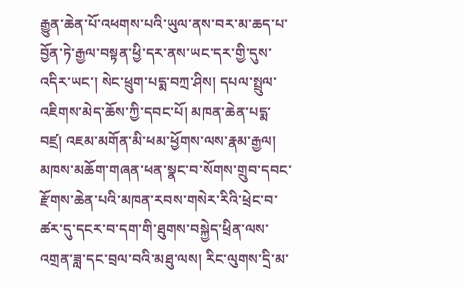རྒྱུན་ཆེན་པོ་འཕགས་པའི་ཡུལ་ནས་བར་མ་ཆད་པ་བྱོན་ཏེ་རྒྱལ་བསྟན་ཕྱི་དར་ནས་ཡང་དར་གྱི་དུས་འདིར་ཡང་། སེང་ཕྲུག་པདྨ་བཀྲ་ཤིས། དཔལ་སྤྲུལ་འཇིགས་མེད་ཆོས་ཀྱི་དབང་པོ། མཁན་ཆེན་པདྨ་བཛྲ། འཇམ་མགོན་མི་ཕམ་ཕྱོགས་ལས་རྣམ་རྒྱལ། མཁས་མཆོག་གཞན་ཕན་སྣང་བ་སོགས་གྲུབ་དབང་རྫོགས་ཆེན་པའི་མཁན་རབས་གསེར་རིའི་ཕྲེང་བ་ཚར་དུ་དངར་བ་དག་གི་ཐུགས་བསྐྱེད་ཕྲིན་ལས་འགྲན་ཟླ་དང་བྲལ་བའི་མཐུ་ལས། རིང་ལུགས་དྲི་མ་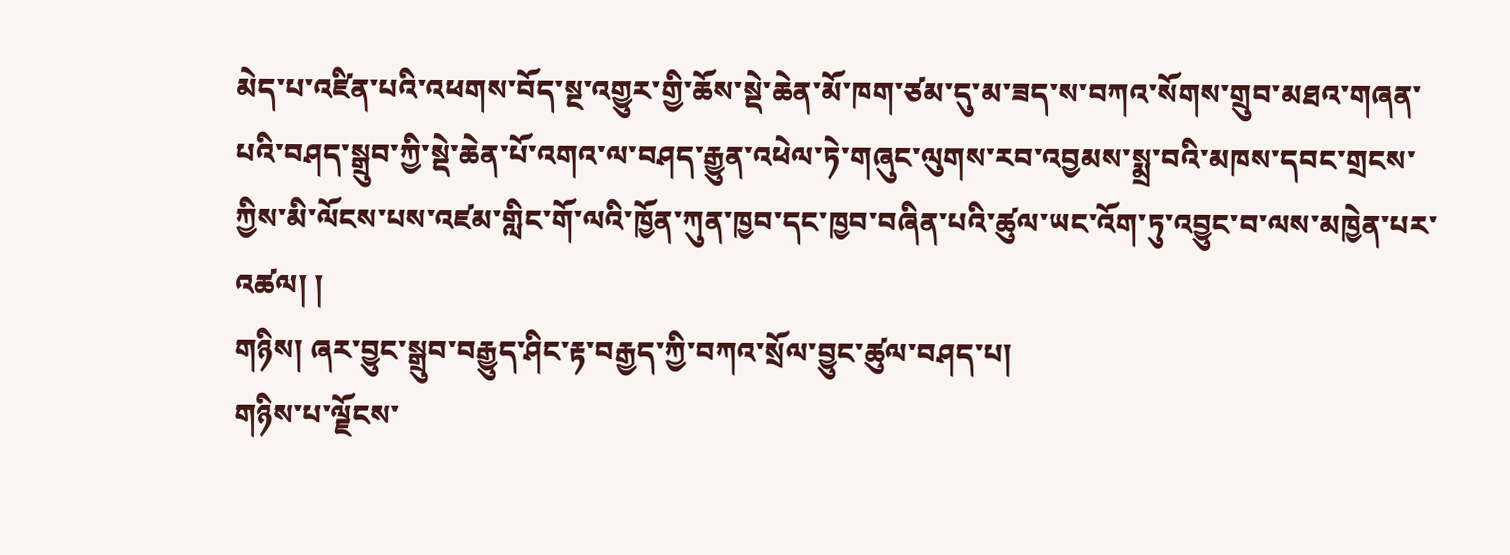མེད་པ་འཛིན་པའི་འཕགས་བོད་སྔ་འགྱུར་གྱི་ཆོས་སྡེ་ཆེན་མོ་ཁག་ཙམ་དུ་མ་ཟད་ས་བཀའ་སོགས་གྲུབ་མཐའ་གཞན་པའི་བཤད་སྒྲུབ་ཀྱི་སྡེ་ཆེན་པོ་འགའ་ལ་བཤད་རྒྱུན་འཕེལ་ཏེ་གཞུང་ལུགས་རབ་འབྱམས་སྨྲ་བའི་མཁས་དབང་གྲངས་ཀྱིས་མི་ལོངས་པས་འཛམ་གླིང་གོ་ལའི་ཁྱོན་ཀུན་ཁྱབ་དང་ཁྱབ་བཞིན་པའི་ཚུལ་ཡང་འོག་ཏུ་འབྱུང་བ་ལས་མཁྱེན་པར་འཚལ། །
གཉིས། ཞར་བྱུང་སྒྲུབ་བརྒྱུད་ཤིང་རྟ་བརྒྱད་ཀྱི་བཀའ་སྲོལ་བྱུང་ཚུལ་བཤད་པ།
གཉིས་པ་ལྗོངས་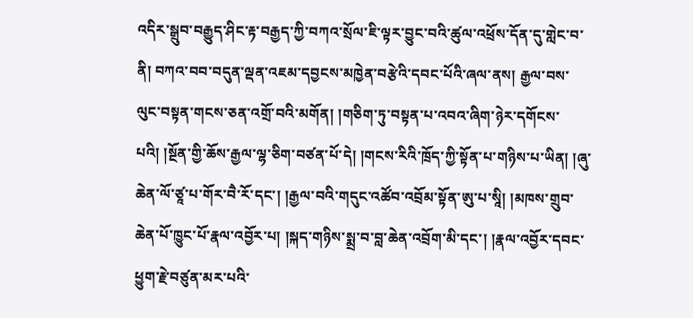འདིར་སྒྲུབ་བརྒྱུད་ཤིང་རྟ་བརྒྱད་ཀྱི་བཀའ་སྲོལ་ཇི་ལྟར་བྱུང་བའི་ཚུལ་འཕྲོས་དོན་དུ་གླེང་བ་ནི། བཀའ་བབ་བདུན་ལྡན་འཇམ་དབྱངས་མཁྱེན་བརྩེའི་དབང་པོའི་ཞལ་ནས། རྒྱལ་བས་ལུང་བསྟན་གངས་ཅན་འགྲོ་བའི་མགོན། །གཅིག་ཏུ་བསྟན་པ་འབའ་ཞིག་ཉེར་དགོངས་པའི། །སྔོན་གྱི་ཆོས་རྒྱལ་ལྷ་ཅིག་བཙན་པོ་དེ། །གངས་རིའི་ཁྲོད་ཀྱི་སྟོན་པ་གཉིས་པ་ཡིན། །ཞུ་ཆེན་ལོ་ཙཱ་པ་གོར་བཻ་རོ་དང་། །རྒྱལ་བའི་གདུང་འཚོབ་འབྲོམ་སྟོན་ཨུ་པ་སཱི། །མཁས་གྲུབ་ཆེན་པོ་ཁྱུང་པོ་རྣལ་འབྱོར་པ། །སྐད་གཉིས་སྨྲ་བ་བླ་ཆེན་འབྲོག་མི་དང་། །རྣལ་འབྱོར་དབང་ཕྱུག་རྗེ་བཙུན་མར་པའི་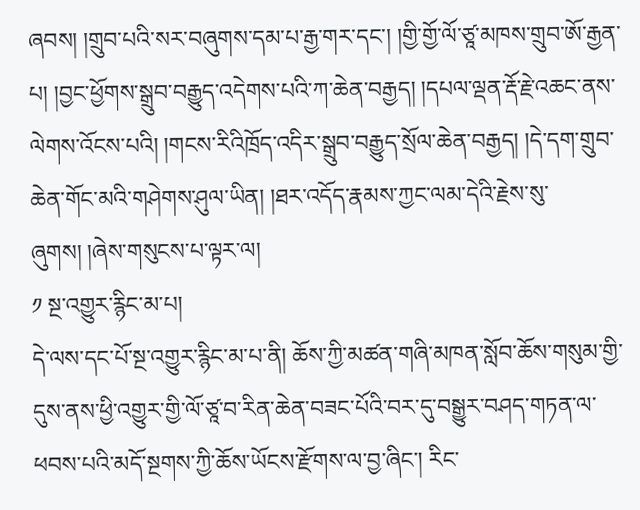ཞབས། །གྲུབ་པའི་སར་བཞུགས་དམ་པ་རྒྱ་གར་དང་། །གྱི་གྱོ་ལོ་ཙཱ་མཁས་གྲུབ་ཨོ་རྒྱན་པ། །བྱང་ཕྱོགས་སྒྲུབ་བརྒྱུད་འདེགས་པའི་ཀ་ཆེན་བརྒྱད། །དཔལ་ལྡན་རྡོ་རྗེ་འཆང་ནས་ལེགས་འོངས་པའི། །གངས་རིའིཁྲོད་འདིར་སྒྲུབ་བརྒྱུད་སྲོལ་ཆེན་བརྒྱད། །དེ་དག་གྲུབ་ཆེན་གོང་མའི་གཤེགས་ཤུལ་ཡིན། །ཐར་འདོད་རྣམས་ཀྱང་ལམ་དེའི་རྗེས་སུ་ཞུགས། །ཞེས་གསུངས་པ་ལྟར་ལ།
༡ སྔ་འགྱུར་རྙིང་མ་པ།
དེ་ལས་དང་པོ་སྔ་འགྱུར་རྙིང་མ་པ་ནི། ཆོས་ཀྱི་མཚན་གཞི་མཁན་སློབ་ཆོས་གསུམ་གྱི་དུས་ནས་ཕྱི་འགྱུར་གྱི་ལོ་ཙཱ་བ་རིན་ཆེན་བཟང་པོའི་བར་དུ་བསྒྱུར་བཤད་གཏན་ལ་ཕབས་པའི་མདོ་སྔགས་ཀྱི་ཆོས་ཡོངས་རྫོགས་ལ་བྱ་ཞིང་། རིང་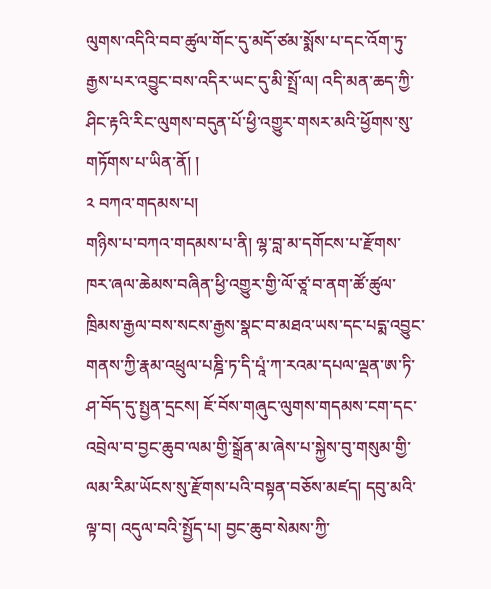ལུགས་འདིའི་བབ་ཚུལ་གོང་དུ་མདོ་ཙམ་སྨོས་པ་དང་འོག་ཏུ་རྒྱས་པར་འབྱུང་བས་འདིར་ཡང་དུ་མི་སྤྲོ་ལ། འདི་མན་ཆད་ཀྱི་ཤིང་རྟའི་རིང་ལུགས་བདུན་པོ་ཕྱི་འགྱུར་གསར་མའི་ཕྱོགས་སུ་གཏོགས་པ་ཡིན་ནོ། །
༢ བཀའ་གདམས་པ།
གཉིས་པ་བཀའ་གདམས་པ་ནི། ལྷ་བླ་མ་དགོངས་པ་རྫོགས་ཁར་ཞལ་ཆེམས་བཞིན་ཕྱི་འགྱུར་གྱི་ལོ་ཙཱ་བ་ནག་ཚོ་ཚུལ་ཁྲིམས་རྒྱལ་བས་སངས་རྒྱས་སྣང་བ་མཐའ་ཡས་དང་པདྨ་འབྱུང་གནས་ཀྱི་རྣམ་འཕྲུལ་པཎྜི་ཏ་དི་པཱཾ་ཀ་རའམ་དཔལ་ལྡན་ཨ་ཏི་ཤ་བོད་དུ་སྤྱན་དྲངས། ཇོ་བོས་གཞུང་ལུགས་གདམས་ངག་དང་འབྲེལ་བ་བྱང་ཆུབ་ལམ་གྱི་སྒྲོན་མ་ཞེས་པ་སྐྱེས་བུ་གསུམ་གྱི་ལམ་རིམ་ཡོངས་སུ་རྫོགས་པའི་བསྟན་བཅོས་མཛད། དབུ་མའི་ལྟ་བ། འདུལ་བའི་སྤྱོད་པ། བྱང་ཆུབ་སེམས་ཀྱི་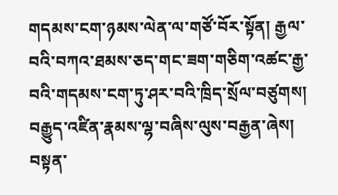གདམས་ངག་ཉམས་ལེན་ལ་གཙོ་བོར་སྟོན། རྒྱལ་བའི་བཀའ་ཐམས་ཅད་གང་ཟག་གཅིག་འཚང་རྒྱ་བའི་གདམས་ངག་ཏུ་ཤར་བའི་ཁྲིད་སྲོལ་བཙུགས། བརྒྱུད་འཛིན་རྣམས་ལྷ་བཞིས་ལུས་བརྒྱན་ཞེས། བསྟན་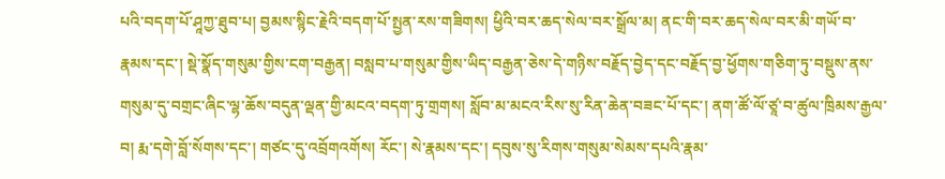པའི་བདག་པོ་ཤཱཀྱ་ཐུབ་པ། བྱམས་སྙིང་རྗེའི་བདག་པོ་སྤྱན་རས་གཟིགས། ཕྱིའི་བར་ཆད་སེལ་བར་སྒྲོལ་མ། ནང་གི་བར་ཆད་སེལ་བར་མི་གཡོ་བ་རྣམས་དང་། སྡེ་སྣོད་གསུམ་གྱིས་ངག་བརྒྱན། བསླབ་པ་གསུམ་གྱིས་ཡིད་བརྒྱན་ཅེས་དེ་གཉིས་བརྗོད་བྱེད་དང་བརྗོད་བྱ་ཕྱོགས་གཅིག་ཏུ་བསྡུས་ནས་གསུམ་དུ་བགྲང་ཞིང་ལྷ་ཆོས་བདུན་ལྡན་གྱི་མངའ་བདག་ཏུ་གྲགས། སློབ་མ་མངའ་རིས་སུ་རིན་ཆེན་བཟང་པོ་དང་། ནག་ཚོ་ལོ་ཙཱ་བ་ཚུལ་ཁྲིམས་རྒྱལ་བ། རྨ་དགེ་བློ་སོགས་དང་། གཙང་དུ་འབྲོགའགོས། རོང་། སེ་རྣམས་དང་། དབུས་སུ་རིགས་གསུམ་སེམས་དཔའི་རྣམ་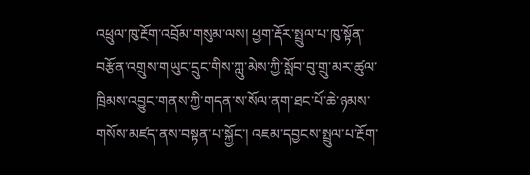འཕྲུལ་ཁུ་རྔོག་འབྲོམ་གསུམ་ལས། ཕྱག་རྡོར་སྤྲུལ་པ་ཁུ་སྟོན་བརྩོན་འགྲུས་གཡུང་དྲུང་གིས་ཀླུ་མེས་ཀྱི་སློབ་བུ་གྲུ་མར་ཚུལ་ཁྲིམས་འབྱུང་གནས་ཀྱི་གདན་ས་སོལ་ནག་ཐང་པོ་ཆེ་ཉམས་གསོས་མཛད་ནས་བསྟན་པ་སྐྱོང་། འཇམ་དབྱངས་སྤྲུལ་པ་རྔོག་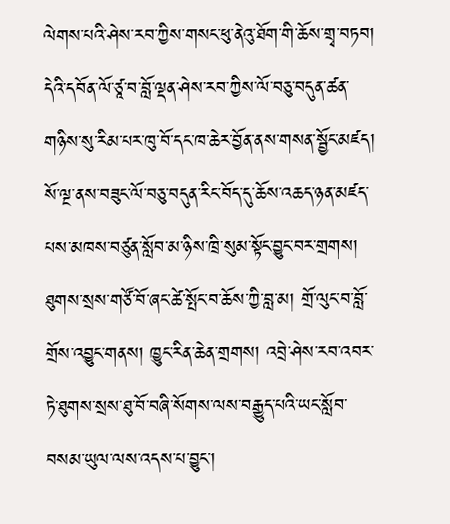ལེགས་པའི་ཤེས་རབ་ཀྱིས་གསང་ཕུ་ནེའུ་ཐོག་གི་ཆོས་གྲྭ་བཏབ། དེའི་དབོན་ལོ་ཙཱ་བ་བློ་ལྡན་ཤེས་རབ་ཀྱིས་ལོ་བཅུ་བདུན་ཚན་གཉིས་སུ་རིམ་པར་ཁུ་བོ་དང་ཁ་ཆེར་བྱོན་ནས་གསན་སྦྱོང་མཛད། སོ་ལྔ་ནས་བཟུང་ལོ་བཅུ་བདུན་རིང་བོད་དུ་ཆོས་འཆད་ཉན་མཛད་པས་མཁས་བཙུན་སློབ་མ་ཉིས་ཁྲི་སུམ་སྟོང་བྱུང་བར་གྲགས། ཐུགས་སྲས་གཙོ་བོ་ཞང་ཚེ་སྤོང་བ་ཆོས་ཀྱི་བླ་མ། གྲོ་ལུང་བ་བློ་གྲོས་འབྱུང་གནས། ཁྱུང་རིན་ཆེན་གྲགས། འབྲེ་ཤེས་རབ་འབར་ཏེ་ཐུགས་སྲས་ཐུ་བོ་བཞི་སོགས་ལས་བརྒྱུད་པའི་ཡང་སློབ་བསམ་ཡུལ་ལས་འདས་པ་བྱུང་།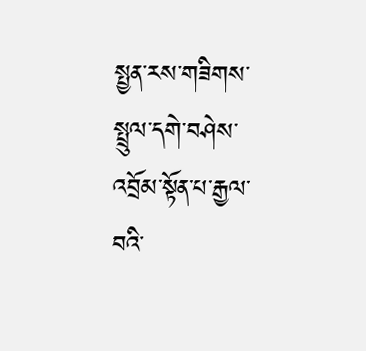སྤྱན་རས་གཟིགས་སྤྲུལ་དགེ་བཤེས་འབྲོམ་སྟོན་པ་རྒྱལ་བའི་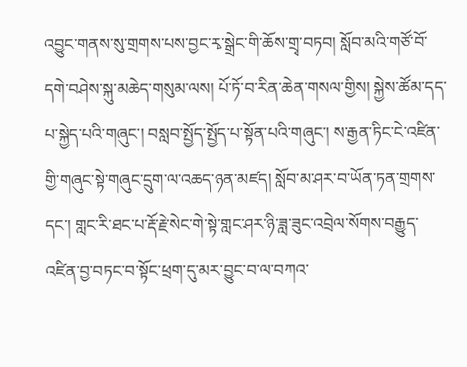འབྱུང་གནས་སུ་གྲགས་པས་བྱང་རྭ་སྒྲེང་གི་ཆོས་གྲྭ་བཏབ། སློབ་མའི་གཙོ་བོ་དགེ་བཤེས་སྐུ་མཆེད་གསུམ་ལས། པོ་ཏོ་བ་རིན་ཆེན་གསལ་གྱིས། སྐྱེས་ཚོམ་དད་པ་སྐྱེད་པའི་གཞུང་། བསླབ་སྤྱོད་སྤྱོད་པ་སྟོན་པའི་གཞུང་། ས་རྒྱན་ཏིང་ངེ་འཛིན་གྱི་གཞུང་སྟེ་གཞུང་དྲུག་ལ་འཆད་ཉན་མཛད། སློབ་མ་ཤར་བ་ཡོན་ཏན་གྲགས་དང་། གླང་རི་ཐང་པ་རྡོ་རྗེ་སེང་གེ་སྟེ་གླང་ཤར་ཉི་ཟླ་ཟུང་འབྲེལ་སོགས་བརྒྱུད་འཛིན་བྱ་བཏང་བ་སྟོང་ཕྲག་དུ་མར་བྱུང་བ་ལ་བཀའ་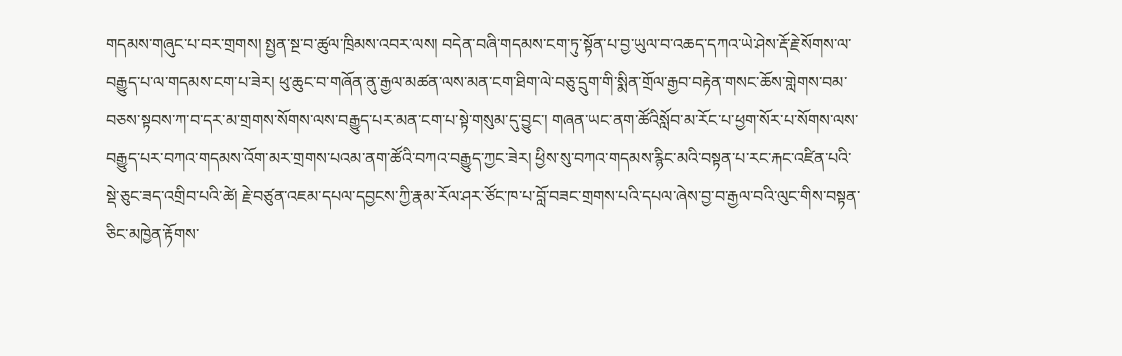གདམས་གཞུང་པ་བར་གྲགས། སྤྱན་སྔ་བ་ཚུལ་ཁྲིམས་འབར་ལས། བདེན་བཞི་གདམས་ངག་ཏུ་སྟོན་པ་བྱ་ཡུལ་བ་འཆད་དཀའ་ཡེ་ཤེས་རྡོ་རྗེ་སོགས་ལ་བརྒྱུད་པ་ལ་གདམས་ངག་པ་ཟེར། ཕུ་ཆུང་བ་གཞོན་ནུ་རྒྱལ་མཚན་ལས་མན་ངག་ཐིག་ལེ་བཅུ་དྲུག་གི་སྨིན་གྲོལ་རྒྱབ་བརྟེན་གསང་ཆོས་གླེགས་བམ་བཅས་སྟབས་ཀ་བ་དར་མ་གྲགས་སོགས་ལས་བརྒྱུད་པར་མན་ངག་པ་སྟེ་གསུམ་དུ་བྱུང་། གཞན་ཡང་ནག་ཚོའིསློབ་མ་རོང་པ་ཕྱག་སོར་པ་སོགས་ལས་བརྒྱུད་པར་བཀའ་གདམས་འོག་མར་གྲགས་པའམ་ནག་ཚོའི་བཀའ་བརྒྱུད་ཀྱང་ཟེར། ཕྱིས་སུ་བཀའ་གདམས་རྙིང་མའི་བསྟན་པ་རང་རྐང་འཛིན་པའི་སྡེ་ཅུང་ཟད་འགྲིབ་པའི་ཚེ། རྗེ་བཙུན་འཇམ་དཔལ་དབྱངས་ཀྱི་རྣམ་རོལ་ཤར་ཙོང་ཁ་པ་བློ་བཟང་གྲགས་པའི་དཔལ་ཞེས་བྱ་བ་རྒྱལ་བའི་ལུང་གིས་བསྟན་ཅིང་མཁྱེན་རྟོགས་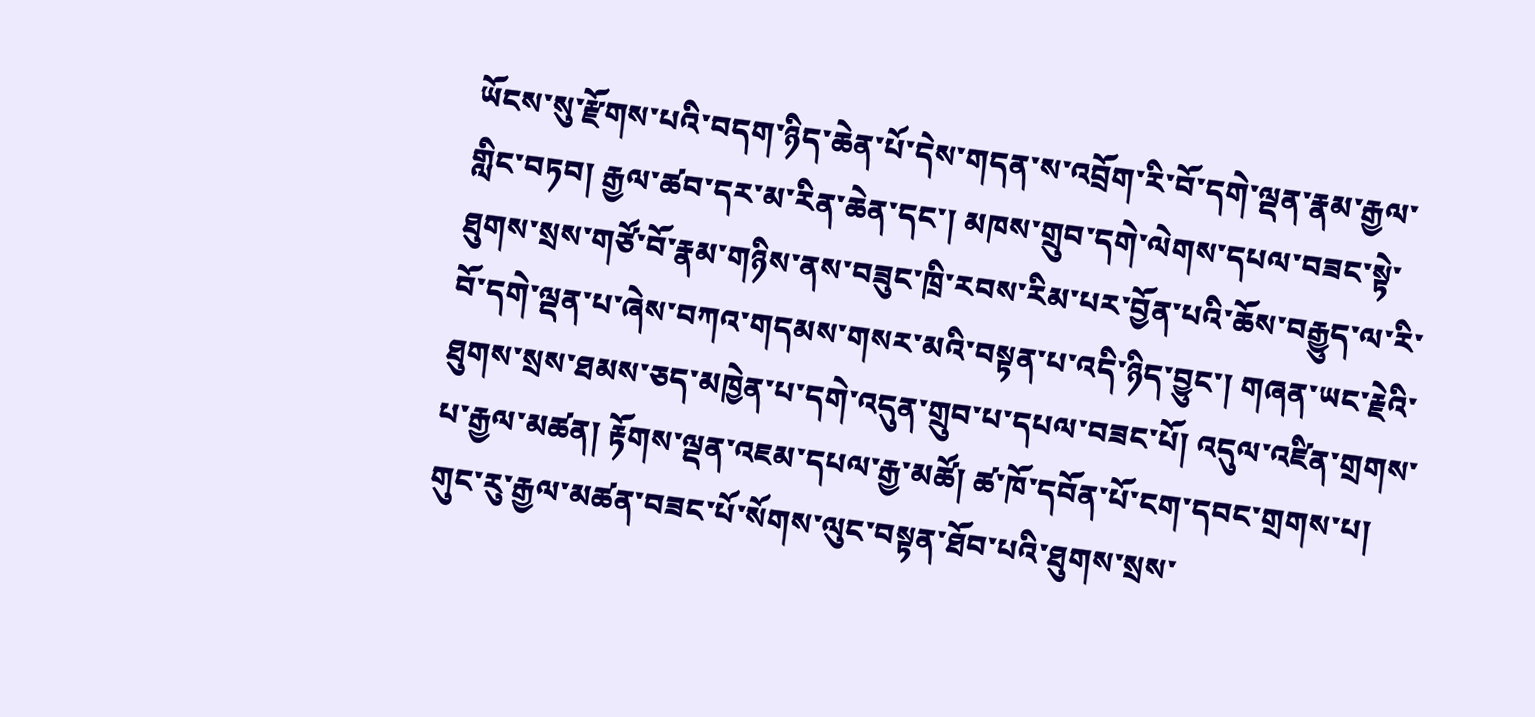ཡོངས་སུ་རྫོགས་པའི་བདག་ཉིད་ཆེན་པོ་དེས་གདན་ས་འབྲོག་རི་བོ་དགེ་ལྡན་རྣམ་རྒྱལ་གླིང་བཏབ། རྒྱལ་ཚབ་དར་མ་རིན་ཆེན་དང་། མཁས་གྲུབ་དགེ་ལེགས་དཔལ་བཟང་སྟེ་ཐུགས་སྲས་གཙོ་བོ་རྣམ་གཉིས་ནས་བཟུང་ཁྲི་རབས་རིམ་པར་བྱོན་པའི་ཆོས་བརྒྱུད་ལ་རི་བོ་དགེ་ལྡན་པ་ཞེས་བཀའ་གདམས་གསར་མའི་བསྟན་པ་འདི་ཉིད་བྱུང་། གཞན་ཡང་རྗེའི་ཐུགས་སྲས་ཐམས་ཅད་མཁྱེན་པ་དགེ་འདུན་གྲུབ་པ་དཔལ་བཟང་པོ། འདུལ་འཛིན་གྲགས་པ་རྒྱལ་མཚན། རྟོགས་ལྡན་འཇམ་དཔལ་རྒྱ་མཚོ། ཚ་ཁོ་དབོན་པོ་ངག་དབང་གྲགས་པ། གུང་རུ་རྒྱལ་མཚན་བཟང་པོ་སོགས་ལུང་བསྟན་ཐོབ་པའི་ཐུགས་སྲས་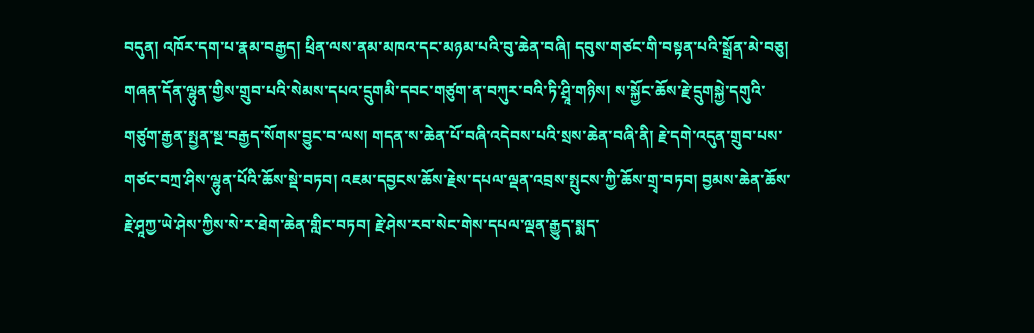བདུན། འཁོར་དག་པ་རྣམ་བརྒྱད། ཕྲིན་ལས་ནམ་མཁའ་དང་མཉམ་པའི་བུ་ཆེན་བཞི། དབུས་གཙང་གི་བསྟན་པའི་སྒྲོན་མེ་བཅུ། གཞན་དོན་ལྷུན་གྱིས་གྲུབ་པའི་སེམས་དཔའ་དྲུགམི་དབང་གཙུག་ན་བཀུར་བའི་ཏི་ཤྲཱི་གཉིས། ས་སྐྱོང་ཆོས་རྗེ་དྲུགསྐྱེ་དགུའི་གཙུག་རྒྱན་སྤྱན་སྔ་བརྒྱད་སོགས་བྱུང་བ་ལས། གདན་ས་ཆེན་པོ་བཞི་འདེབས་པའི་སྲས་ཆེན་བཞི་ནི། རྗེ་དགེ་འདུན་གྲུབ་པས་གཙང་བཀྲ་ཤིས་ལྷུན་པོའི་ཆོས་སྡེ་བཏབ། འཇམ་དབྱངས་ཆོས་རྗེས་དཔལ་ལྡན་འབྲས་སྤུངས་ཀྱི་ཆོས་གྲྭ་བཏབ། བྱམས་ཆེན་ཆོས་རྗེ་ཤཱཀྱ་ཡེ་ཤེས་ཀྱིས་སེ་ར་ཐེག་ཆེན་གླིང་བཏབ། རྗེ་ཤེས་རབ་སེང་གེས་དཔལ་ལྡན་རྒྱུད་སྨད་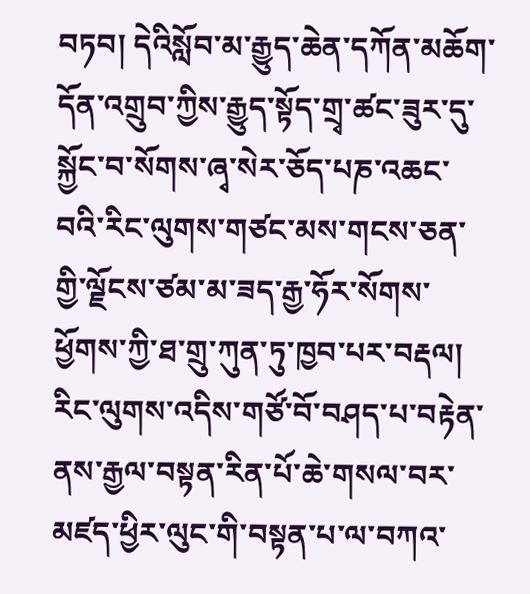བཏབ། དེའིསློབ་མ་རྒྱུད་ཆེན་དཀོན་མཆོག་དོན་འགྲུབ་ཀྱིས་རྒྱུད་སྟོད་གྲྭ་ཚང་ཟུར་དུ་སྐྱོང་བ་སོགས་ཞྭ་སེར་ཅོད་པཎ་འཆང་བའི་རིང་ལུགས་གཙང་མས་གངས་ཅན་གྱི་ལྗོངས་ཙམ་མ་ཟད་རྒྱ་ཧོར་སོགས་ཕྱོགས་ཀྱི་ཐ་གྲུ་ཀུན་ཏུ་ཁྱབ་པར་བརྡལ། རིང་ལུགས་འདིས་གཙོ་བོ་བཤད་པ་བརྟེན་ནས་རྒྱལ་བསྟན་རིན་པོ་ཆེ་གསལ་བར་མཛད་ཕྱིར་ལུང་གི་བསྟན་པ་ལ་བཀའ་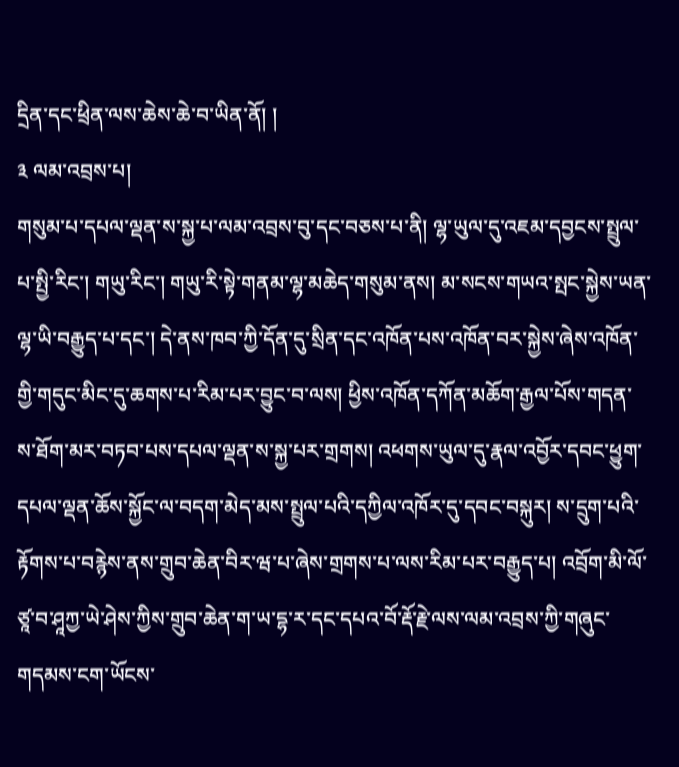དྲིན་དང་ཕྲིན་ལས་ཆེས་ཆེ་བ་ཡིན་ནོ། །
༣ ལམ་འབྲས་པ།
གསུམ་པ་དཔལ་ལྡན་ས་སྐྱ་པ་ལམ་འབྲས་བུ་དང་བཅས་པ་ནི། ལྷ་ཡུལ་དུ་འཇམ་དབྱངས་སྤྲུལ་པ་སྤྱི་རིང་། གཡུ་རིང་། གཡུ་རི་སྟེ་གནམ་ལྷ་མཆེད་གསུམ་ནས། མ་སངས་གཡའ་སྤང་སྐྱེས་ཡན་ལྷ་ཡི་བརྒྱུད་པ་དང་། དེ་ནས་ཁབ་ཀྱི་དོན་དུ་སྲིན་དང་འཁོན་པས་འཁོན་བར་སྐྱེས་ཞེས་འཁོན་གྱི་གདུང་མིང་དུ་ཆགས་པ་རིམ་པར་བྱུང་བ་ལས། ཕྱིས་འཁོན་དཀོན་མཆོག་རྒྱལ་པོས་གདན་ས་ཐོག་མར་བཏབ་པས་དཔལ་ལྡན་ས་སྐྱ་པར་གྲགས། འཕགས་ཡུལ་དུ་རྣལ་འབྱོར་དབང་ཕྱུག་དཔལ་ལྡན་ཆོས་སྐྱོང་ལ་བདག་མེད་མས་སྤྲུལ་པའི་དཀྱིལ་འཁོར་དུ་དབང་བསྐུར། ས་དྲུག་པའི་རྟོགས་པ་བརྙེས་ནས་གྲུབ་ཆེན་བིར་ཝ་པ་ཞེས་གྲགས་པ་ལས་རིམ་པར་བརྒྱུད་པ། འབྲོག་མི་ལོ་ཙཱ་བ་ཤཱཀྱ་ཡེ་ཤེས་ཀྱིས་གྲུབ་ཆེན་ག་ཡ་དྷ་ར་དང་དཔའ་བོ་རྡོ་རྗེ་ལས་ལམ་འབྲས་ཀྱི་གཞུང་གདམས་ངག་ཡོངས་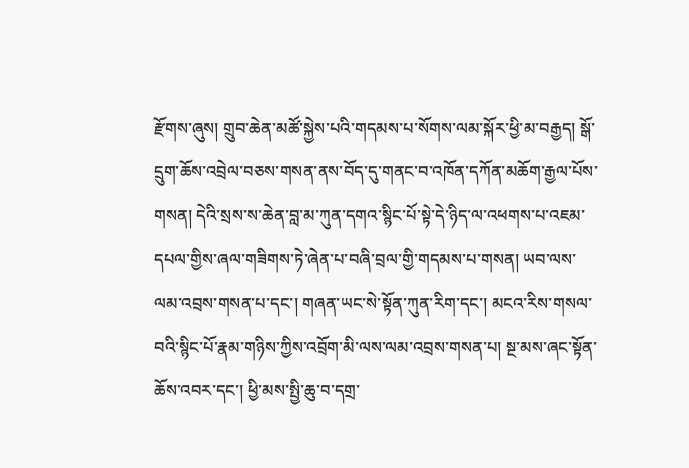རྫོགས་ཞུས། གྲུབ་ཆེན་མཚོ་སྐྱེས་པའི་གདམས་པ་སོགས་ལམ་སྐོར་ཕྱི་མ་བརྒྱད། སྒོ་དྲུག་ཆོས་འབྲེལ་བཅས་གསན་ནས་བོད་དུ་གནང་བ་འཁོན་དཀོན་མཆོག་རྒྱལ་པོས་གསན། དེའི་སྲས་ས་ཆེན་བླ་མ་ཀུན་དགའ་སྙིང་པོ་སྟེ་དེ་ཉིད་ལ་འཕགས་པ་འཇམ་དཔལ་གྱིས་ཞལ་གཟིགས་ཏེ་ཞེན་པ་བཞི་བྲལ་གྱི་གདམས་པ་གསན། ཡབ་ལས་ལམ་འབྲས་གསན་པ་དང་། གཞན་ཡང་སེ་སྟོན་ཀུན་རིག་དང་། མངའ་རིས་གསལ་བའི་སྙིང་པོ་རྣམ་གཉིས་ཀྱིས་འབྲོག་མི་ལས་ལམ་འབྲས་གསན་པ། སྔ་མས་ཞང་སྟོན་ཆོས་འབར་དང་། ཕྱི་མས་སྤྱི་ཆུ་བ་དགྲ་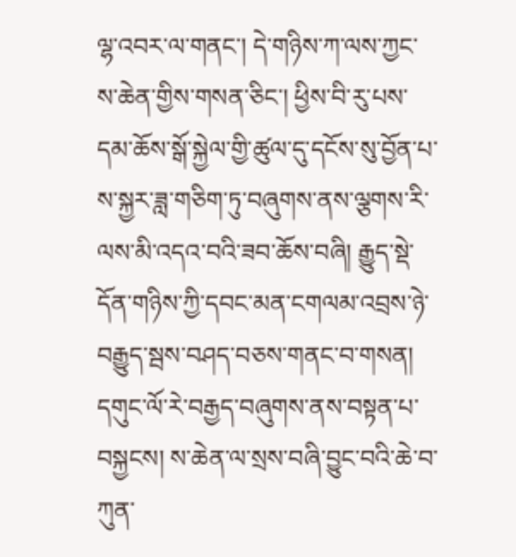ལྷ་འབར་ལ་གནང་། དེ་གཉིས་ཀ་ལས་ཀྱང་ས་ཆེན་གྱིས་གསན་ཅིང་། ཕྱིས་བི་རུ་པས་དམ་ཆོས་སྒོ་སྐྱེལ་གྱི་ཚུལ་དུ་དངོས་སུ་བྱོན་པ་ས་སྐྱར་ཟླ་གཅིག་ཏུ་བཞུགས་ནས་ལྕགས་རི་ལས་མི་འདའ་བའི་ཟབ་ཆོས་བཞི། རྒྱུད་སྡེ་དོན་གཉིས་ཀྱི་དབང་མན་ངགལམ་འབྲས་ཉེ་བརྒྱུད་སྦས་བཤད་བཅས་གནང་བ་གསན། དགུང་ལོ་རེ་བརྒྱད་བཞུགས་ནས་བསྟན་པ་བསྐྱངས། ས་ཆེན་ལ་སྲས་བཞི་བྱུང་བའི་ཆེ་བ་ཀུན་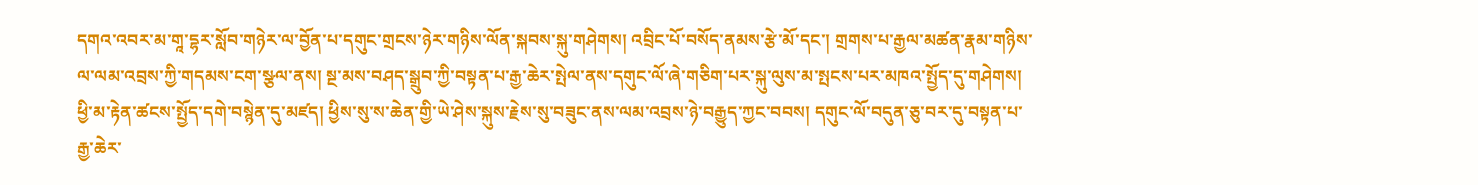དགའ་འབར་མ་གཱ་དྷར་སློབ་གཉེར་ལ་བྱོན་པ་དགུང་གྲངས་ཉེར་གཉིས་ལོན་སྐབས་སྐུ་གཤེགས། འབྲིང་པོ་བསོད་ནམས་རྩེ་མོ་དང་། གྲགས་པ་རྒྱལ་མཚན་རྣམ་གཉིས་ལ་ལམ་འབྲས་ཀྱི་གདམས་ངག་སྩལ་ནས། སྔ་མས་བཤད་སྒྲུབ་ཀྱི་བསྟན་པ་རྒྱ་ཆེར་སྤེལ་ནས་དགུང་ལོ་ཞེ་གཅིག་པར་སྐུ་ལུས་མ་སྤངས་པར་མཁའ་སྤྱོད་དུ་གཤེགས། ཕྱི་མ་རྟེན་ཚངས་སྤྱོད་དགེ་བསྙེན་དུ་མཛད། ཕྱིས་སུ་ས་ཆེན་གྱི་ཡེ་ཤེས་སྐུས་རྗེས་སུ་བཟུང་ནས་ལམ་འབྲས་ཉེ་བརྒྱུད་ཀྱང་བབས། དགུང་ལོ་བདུན་ཅུ་བར་དུ་བསྟན་པ་རྒྱ་ཆེར་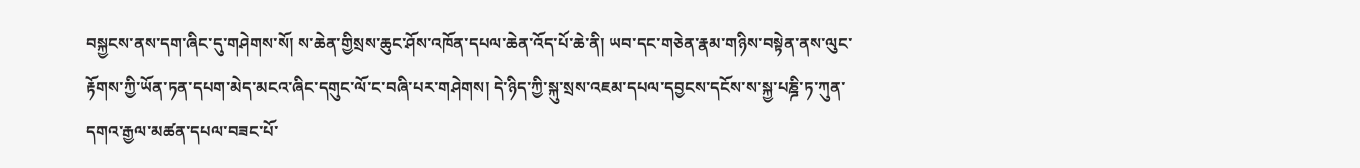བསྐྱངས་ནས་དག་ཞིང་དུ་གཤེགས་སོ། ས་ཆེན་གྱིསྲས་ཆུང་ཤོས་འཁོན་དཔལ་ཆེན་འོད་པོ་ཆེ་ནི། ཡབ་དང་གཅེན་རྣམ་གཉིས་བསྟེན་ནས་ལུང་རྟོགས་ཀྱི་ཡོན་ཏན་དཔག་མེད་མངའ་ཞིང་དགུང་ལོ་ང་བཞི་པར་གཤེགས། དེ་ཉིད་ཀྱི་སྐུ་སྲས་འཇམ་དཔལ་དབྱངས་དངོས་ས་སྐྱ་པཎྜི་ཏ་ཀུན་དགའ་རྒྱལ་མཚན་དཔལ་བཟང་པོ་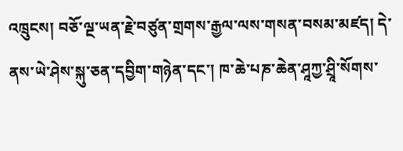འཁྲུངས། བཅོ་ལྔ་ཡན་རྗེ་བཙུན་གྲགས་རྒྱལ་ལས་གསན་བསམ་མཛད། དེ་ནས་ཡེ་ཤེས་སྐུ་ཅན་དབྱིག་གཉེན་དང་། ཁ་ཆེ་པཎ་ཆེན་ཤཱཀྱ་ཤྲཱི་སོགས་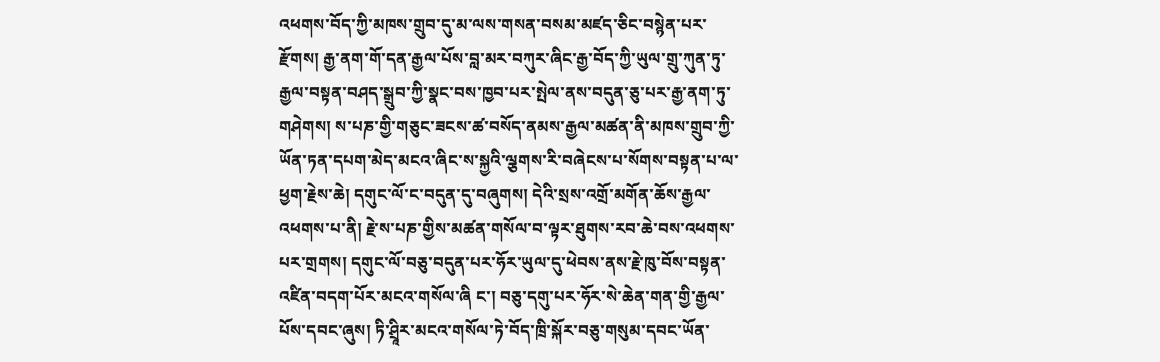འཕགས་བོད་ཀྱི་མཁས་གྲུབ་དུ་མ་ལས་གསན་བསམ་མཛད་ཅིང་བསྙེན་པར་རྫོགས། རྒྱ་ནག་གོ་དན་རྒྱལ་པོས་བླ་མར་བཀུར་ཞིང་རྒྱ་བོད་ཀྱི་ཡུལ་གྲུ་ཀུན་ཏུ་རྒྱལ་བསྟན་བཤད་སྒྲུབ་ཀྱི་སྣང་བས་ཁྱབ་པར་སྤེལ་ནས་བདུན་ཅུ་པར་རྒྱ་ནག་ཏུ་གཤེགས། ས་པཎ་གྱི་གཅུང་ཟངས་ཚ་བསོད་ནམས་རྒྱལ་མཚན་ནི་མཁས་གྲུབ་ཀྱི་ཡོན་ཏན་དཔག་མེད་མངའ་ཞིང་ས་སྐྱའི་ལྕགས་རི་བཞེངས་པ་སོགས་བསྟན་པ་ལ་ཕྱག་རྗེས་ཆེ། དགུང་ལོ་ང་བདུན་དུ་བཞུགས། དེའི་སྲས་འགྲོ་མགོན་ཆོས་རྒྱལ་འཕགས་པ་ནི། རྗེ་ས་པཎ་གྱིས་མཚན་གསོལ་བ་ལྟར་ཐུགས་རབ་ཆེ་བས་འཕགས་པར་གྲགས། དགུང་ལོ་བཅུ་བདུན་པར་ཧོར་ཡུལ་དུ་ཕེབས་ནས་རྗེ་ཁུ་བོས་བསྟན་འཛིན་བདག་པོར་མངའ་གསོལ་ཞི ང་། བཅུ་དགུ་པར་ཧོར་སེ་ཆེན་གན་གྱི་རྒྱལ་པོས་དབང་ཞུས། ཏི་ཤྲཱིར་མངའ་གསོལ་ཏེ་བོད་ཁྲི་སྐོར་བཅུ་གསུམ་དབང་ཡོན་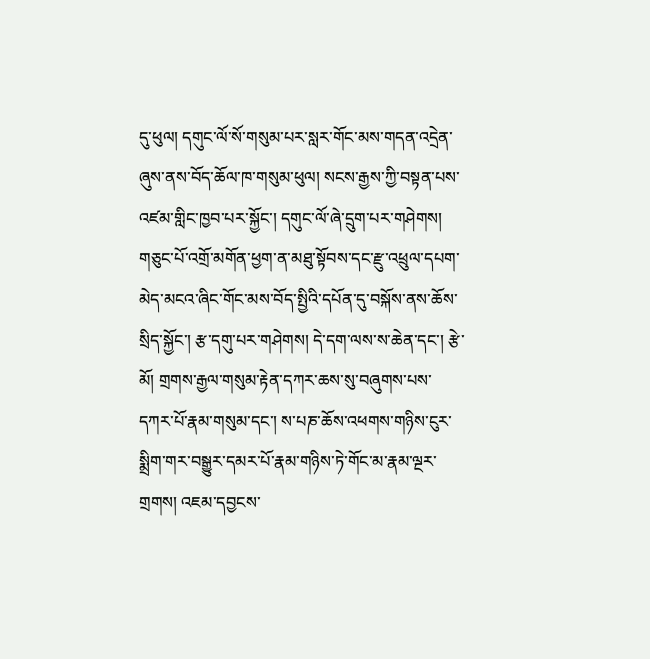དུ་ཕུལ། དགུང་ལོ་སོ་གསུམ་པར་སླར་གོང་མས་གདན་འདྲེན་ཞུས་ནས་བོད་ཆོལ་ཁ་གསུམ་ཕུལ། སངས་རྒྱས་ཀྱི་བསྟན་པས་འཛམ་གླིང་ཁྱབ་པར་སྐྱོང་། དགུང་ལོ་ཞེ་དྲུག་པར་གཤེགས། གཅུང་པོ་འགྲོ་མགོན་ཕྱག་ན་མཐུ་སྟོབས་དང་རྫུ་འཕྲུལ་དཔག་མེད་མངའ་ཞིང་གོང་མས་བོད་སྤྱིའི་དཔོན་དུ་བསྐོས་ནས་ཆོས་སྲིད་སྐྱོང་། རྩ་དགུ་པར་གཤེགས། དེ་དག་ལས་ས་ཆེན་དང་། རྩེ་མོ། གྲགས་རྒྱལ་གསུམ་རྟེན་དཀར་ཆས་སུ་བཞུགས་པས་དཀར་པོ་རྣམ་གསུམ་དང་། ས་པཎ་ཆོས་འཕགས་གཉིས་ངུར་སྨྲིག་གར་བསྒྱུར་དམར་པོ་རྣམ་གཉིས་ཏེ་གོང་མ་རྣམ་ལྔར་གྲགས། འཇམ་དབྱངས་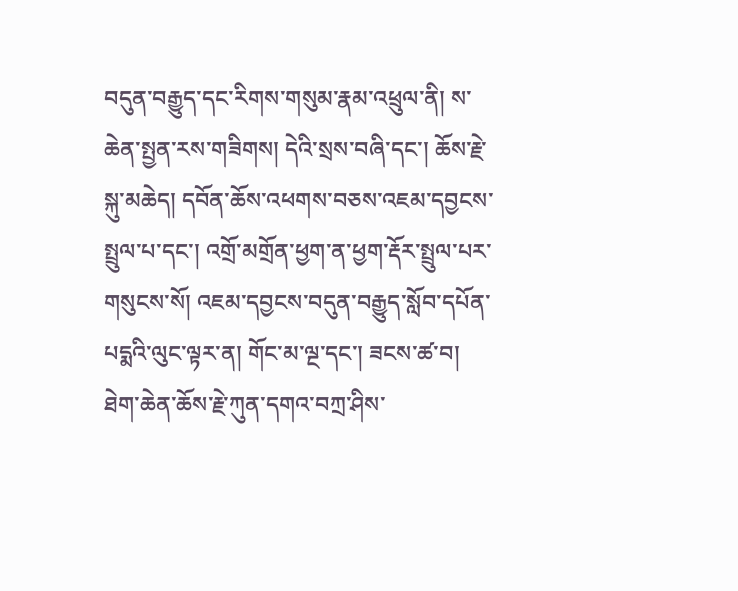བདུན་བརྒྱུད་དང་རིགས་གསུམ་རྣམ་འཕྲུལ་ནི། ས་ཆེན་སྤྱན་རས་གཟིགས། དེའི་སྲས་བཞི་དང་། ཆོས་རྗེ་སྐུ་མཆེད། དབོན་ཆོས་འཕགས་བཅས་འཇམ་དབྱངས་སྤྲུལ་པ་དང་། འགྲོ་མགྲོན་ཕྱག་ན་ཕྱག་རྡོར་སྤྲུལ་པར་གསུངས་སོ། འཇམ་དབྱངས་བདུན་བརྒྱུད་སློབ་དཔོན་པདྨའི་ལུང་ལྟར་ན། གོང་མ་ལྔ་དང་། ཟངས་ཚ་བ། ཐེག་ཆེན་ཆོས་རྗེ་ཀུན་དགའ་བཀྲ་ཤིས་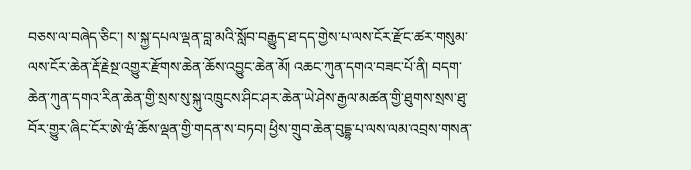བཅས་ལ་བཞེད་ཅིང་། ས་སྐྱ་དཔལ་ལྡན་བླ་མའི་སློབ་བརྒྱུད་ཐ་དད་གྱེས་པ་ལས་ངོར་རྫོང་ཚར་གསུམ་ལས་ངོར་ཆེན་རྡོ་རྗེསྔ་འགྱུར་རྫོགས་ཆེན་ཆོས་འབྱུང་ཆེན་མོ། འཆང་ཀུན་དགའ་བཟང་པོ་ནི། བདག་ཆེན་ཀུན་དགའ་རིན་ཆེན་གྱི་སྲས་སུ་སྐུ་འཁྲུངས་ཤིང་ཤར་ཆེན་ཡེ་ཤེས་རྒྱལ་མཚན་གྱི་ཐུགས་སྲས་ཐུ་བོར་གྱུར་ཞིང་ངོར་ཨེ་ཝཾ་ཆོས་ལྡན་གྱི་གདན་ས་བཏབ། ཕྱིས་གྲུབ་ཆེན་བུདྡྷ་པ་ལས་ལམ་འབྲས་གསན་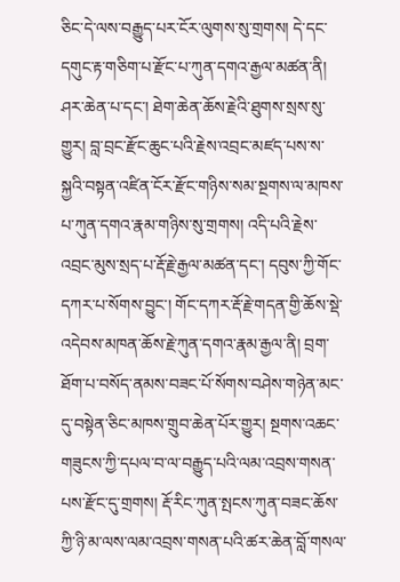ཅིང་དེ་ལས་བརྒྱུད་པར་ངོར་ལུགས་སུ་གྲགས། དེ་དང་དགུང་རྟ་གཅིག་པ་རྫོང་པ་ཀུན་དགའ་རྒྱལ་མཚན་ནི། ཤར་ཆེན་པ་དང་། ཐེག་ཆེན་ཆོས་རྗེའི་ཐུགས་སྲས་སུ་གྱུར། བླ་བྲང་རྫོང་ཆུང་པའི་རྗེས་འབྲང་མཛད་པས་ས་སྐྱའི་བསྟན་འཛིན་ངོར་རྫོང་གཉིས་སམ་སྔགས་ལ་མཁས་པ་ཀུན་དགའ་རྣམ་གཉིས་སུ་གྲགས། འདི་པའི་རྗེས་འབྲང་མུས་སྲད་པ་རྡོ་རྗེ་རྒྱལ་མཚན་དང་། དབུས་ཀྱི་གོང་དཀར་པ་སོགས་བྱུང་། གོང་དཀར་རྡོ་རྗེ་གདན་གྱི་ཆོས་སྡེ་འདེབས་མཁན་ཆོས་རྗེ་ཀུན་དགའ་རྣམ་རྒྱལ་ནི། བྲག་ཐོག་པ་བསོད་ནམས་བཟང་པོ་སོགས་བཤེས་གཉེན་མང་དུ་བསྟེན་ཅིང་མཁས་གྲུབ་ཆེན་པོར་གྱུར། སྔགས་འཆང་གཟུངས་ཀྱི་དཔལ་བ་ལ་བརྒྱུད་པའི་ལམ་འབྲས་གསན་པས་རྫོང་དུ་གྲགས། རྡོ་རིང་ཀུན་སྤངས་ཀུན་བཟང་ཆོས་ཀྱི་ཉི་མ་ལས་ལམ་འབྲས་གསན་པའི་ཚར་ཆེན་བློ་གསལ་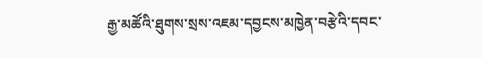རྒྱ་མཚོའི་ཐུགས་སྲས་འཇམ་དབྱངས་མཁྱེན་བརྩེའི་དབང་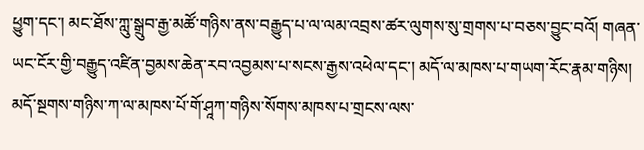ཕྱུག་དང་། མང་ཐོས་ཀླུ་སྒྲུབ་རྒྱ་མཚོ་གཉིས་ནས་བརྒྱུད་པ་ལ་ལམ་འབྲས་ཚར་ལུགས་སུ་གྲགས་པ་བཅས་བྱུང་བའོ། གཞན་ཡང་ངོར་གྱི་བརྒྱུད་འཛིན་བྱམས་ཆེན་རབ་འབྱམས་པ་སངས་རྒྱས་འཕེལ་དང་། མདོ་ལ་མཁས་པ་གཡག་རོང་རྣམ་གཉིས། མདོ་སྔགས་གཉིས་ཀ་ལ་མཁས་པོ་གོ་ཤཱཀ་གཉིས་སོགས་མཁས་པ་གྲངས་ལས་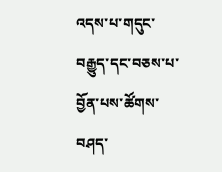འདས་པ་གདུང་བརྒྱུད་དང་བཅས་པ་བྱོན་པས་ཚོགས་བཤད་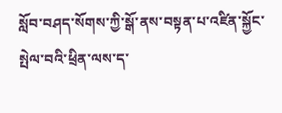སློབ་བཤད་སོགས་ཀྱི་སྒོ་ནས་བསྟན་པ་འཛིན་སྐྱོང་སྤེལ་བའི་ཕྲིན་ལས་ད་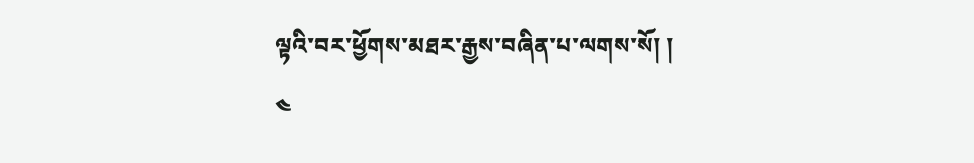ལྟའི་བར་ཕྱོགས་མཐར་རྒྱས་བཞིན་པ་ལགས་སོ། །
༤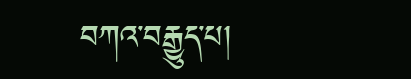བཀའ་བརྒྱུད་པ།